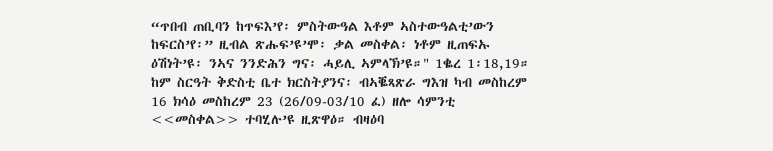“ጥበብ ጠቢባን ከጥፍእ’የ፡ ምስትውዓል እቶም ኣስተውዓልቲ’ውን ከፍርስ’የ፡” ዚብል ጽሑፍ’ዩ’ሞ፡ ቃል መስቀል፡ ነቶም ዚጠፍኡ ዕሽነት’ዩ፡ ንኣና ንንድሕን ግና፡ ሓይሊ ኣምላኽ’ዩ።" 1ቈረ 1፡18,19።
ከም ስርዓት ቅድስቲ ቤተ ክርስትያንና፡ ብኣቘጻጽራ ግእዝ ካብ መስከረም 16 ክሳዕ መስከረም 23 (26/09-03/10 ፈ) ዘሎ ሳምንቲ <<መስቀል>> ተባሂሉ’ዩ ዚጽዋዕ። ብዛዕባ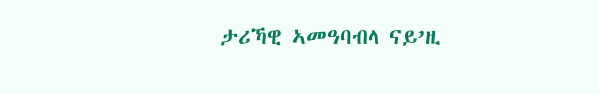ታሪኻዊ ኣመዓባብላ ናይ’ዚ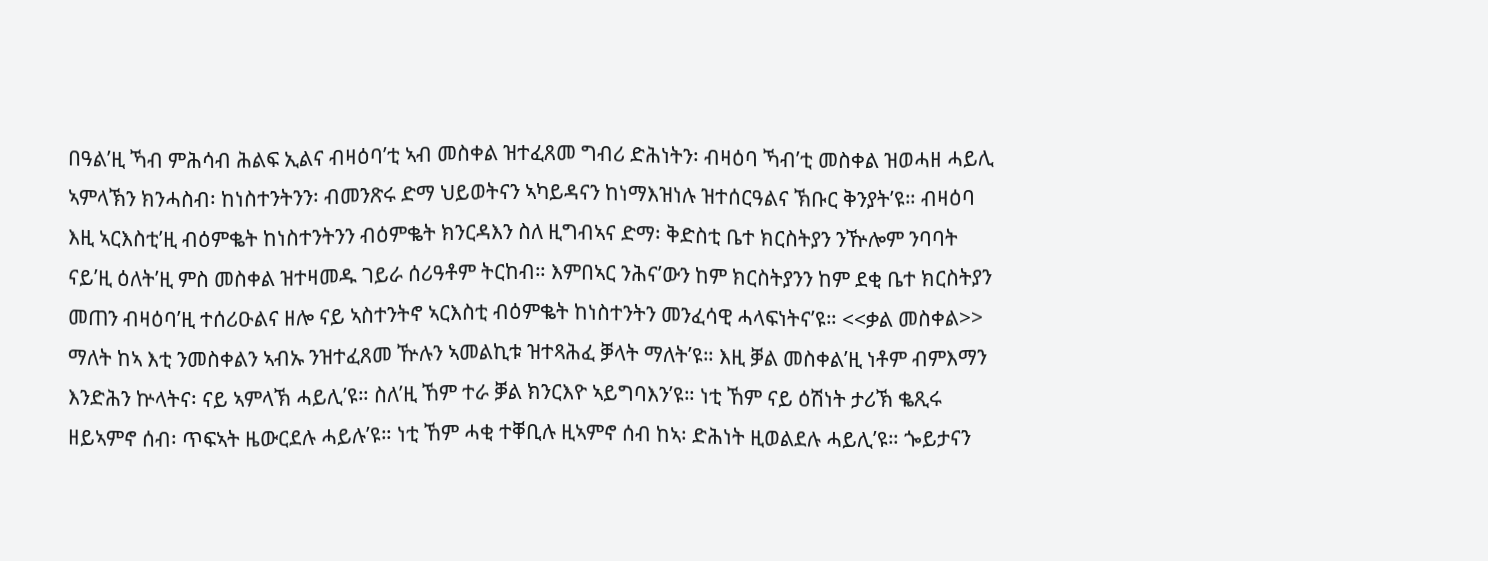በዓል’ዚ ኻብ ምሕሳብ ሕልፍ ኢልና ብዛዕባ’ቲ ኣብ መስቀል ዝተፈጸመ ግብሪ ድሕነትን፡ ብዛዕባ ኻብ’ቲ መስቀል ዝወሓዘ ሓይሊ ኣምላኽን ክንሓስብ፡ ከነስተንትንን፡ ብመንጽሩ ድማ ህይወትናን ኣካይዳናን ከነማእዝነሉ ዝተሰርዓልና ኽቡር ቅንያት’ዩ። ብዛዕባ እዚ ኣርእስቲ’ዚ ብዕምቈት ከነስተንትንን ብዕምቈት ክንርዳእን ስለ ዚግብኣና ድማ፡ ቅድስቲ ቤተ ክርስትያን ንዅሎም ንባባት ናይ’ዚ ዕለት’ዚ ምስ መስቀል ዝተዛመዱ ገይራ ሰሪዓቶም ትርከብ። እምበኣር ንሕና’ውን ከም ክርስትያንን ከም ደቂ ቤተ ክርስትያን መጠን ብዛዕባ’ዚ ተሰሪዑልና ዘሎ ናይ ኣስተንትኖ ኣርእስቲ ብዕምቈት ከነስተንትን መንፈሳዊ ሓላፍነትና’ዩ። <<ቃል መስቀል>> ማለት ከኣ እቲ ንመስቀልን ኣብኡ ንዝተፈጸመ ዅሉን ኣመልኪቱ ዝተጻሕፈ ቓላት ማለት’ዩ። እዚ ቓል መስቀል’ዚ ነቶም ብምእማን እንድሕን ኵላትና፡ ናይ ኣምላኽ ሓይሊ’ዩ። ስለ’ዚ ኸም ተራ ቓል ክንርእዮ ኣይግባእን’ዩ። ነቲ ኸም ናይ ዕሽነት ታሪኽ ቈጺሩ ዘይኣምኖ ሰብ፡ ጥፍኣት ዜውርደሉ ሓይሉ’ዩ። ነቲ ኸም ሓቂ ተቐቢሉ ዚኣምኖ ሰብ ከኣ፡ ድሕነት ዚወልደሉ ሓይሊ’ዩ። ጐይታናን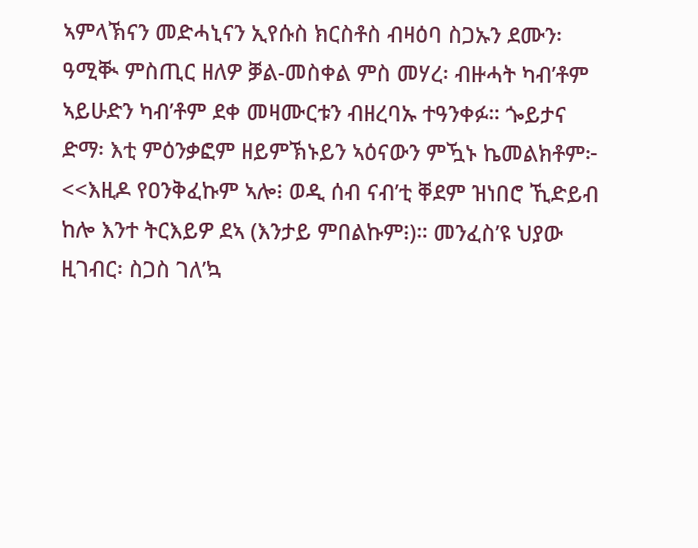ኣምላኽናን መድሓኒናን ኢየሱስ ክርስቶስ ብዛዕባ ስጋኡን ደሙን፡ ዓሚቚ ምስጢር ዘለዎ ቓል-መስቀል ምስ መሃረ፡ ብዙሓት ካብ’ቶም ኣይሁድን ካብ’ቶም ደቀ መዛሙርቱን ብዘረባኡ ተዓንቀፉ። ጐይታና ድማ፡ እቲ ምዕንቃፎም ዘይምኽኑይን ኣዕናውን ምዃኑ ኬመልክቶም፦
<<እዚዶ የዐንቅፈኩም ኣሎ፧ ወዲ ሰብ ናብ’ቲ ቐደም ዝነበሮ ኺድይብ ከሎ እንተ ትርእይዎ ደኣ (እንታይ ምበልኩም፧)። መንፈስ’ዩ ህያው ዚገብር፡ ስጋስ ገለ’ኳ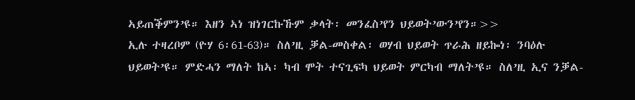ኣይጠቕምን’ዩ። እዘን ኣነ ዝነገርኩኹም ቃላት፡ መንፈስ’የን ህይወት’ውን’የን።>>
ኢሉ ተዛረቦም (ዮሃ 6፡61-63)። ስለ’ዚ ቓል-መስቀል፡ ወሃብ ህይወት ጥራሕ ዘይኰነ፡ ንባዕሉ ህይወት’ዩ። ምድሓን ማለት ከኣ፡ ካብ ሞት ተናጊፍካ ህይወት ምርካብ ማለት’ዩ። ስለ’ዚ ኢና ንቓል-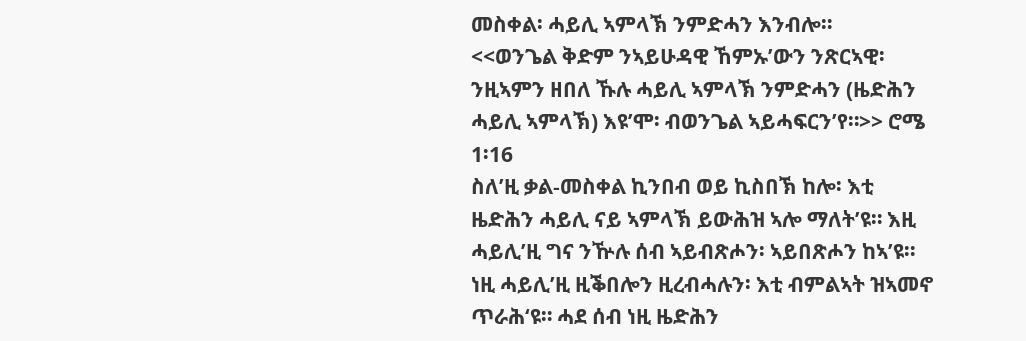መስቀል፡ ሓይሊ ኣምላኽ ንምድሓን እንብሎ።
<<ወንጌል ቅድም ንኣይሁዳዊ ኸምኡ’ውን ንጽርኣዊ፡ ንዚኣምን ዘበለ ኹሉ ሓይሊ ኣምላኽ ንምድሓን (ዜድሕን ሓይሊ ኣምላኽ) እዩ’ሞ፡ ብወንጌል ኣይሓፍርን’የ።>> ሮሜ 1፡16
ስለ’ዚ ቃል-መስቀል ኪንበብ ወይ ኪስበኽ ከሎ፡ እቲ ዜድሕን ሓይሊ ናይ ኣምላኽ ይውሕዝ ኣሎ ማለት’ዩ። እዚ ሓይሊ’ዚ ግና ንዅሉ ሰብ ኣይብጽሖን፡ ኣይበጽሖን ከኣ’ዩ። ነዚ ሓይሊ’ዚ ዚቕበሎን ዚረብሓሉን፡ እቲ ብምልኣት ዝኣመኖ ጥራሕ‘ዩ። ሓደ ሰብ ነዚ ዜድሕን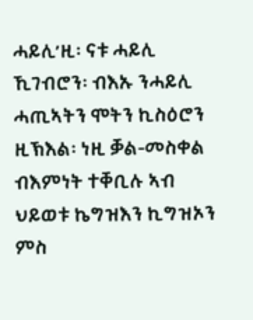ሓይሊ’ዚ፡ ናቱ ሓይሊ ኺገብሮን፡ ብእኡ ንሓይሊ ሓጢኣትን ሞትን ኪስዕሮን ዚኽእል፡ ነዚ ቓል-መስቀል ብእምነት ተቐቢሉ ኣብ ህይወቱ ኬግዝእን ኪግዝኦን ምስ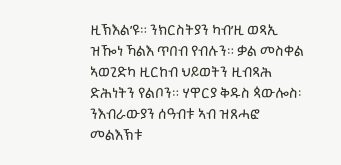ዚኽእል’ዩ። ንክርስትያን ካብ’ዚ ወጻኢ ዝዀነ ኻልእ ጥበብ የብሉን። ቃል መስቀል ኣወጊድካ ዚርከብ ህይወትን ዚብጻሕ ድሕነትን የልቦን። ሃዋርያ ቅዱስ ጳውሎስ፡ ንእብራውያን ሰዓብቱ ኣብ ዝጸሓፎ መልእኽቱ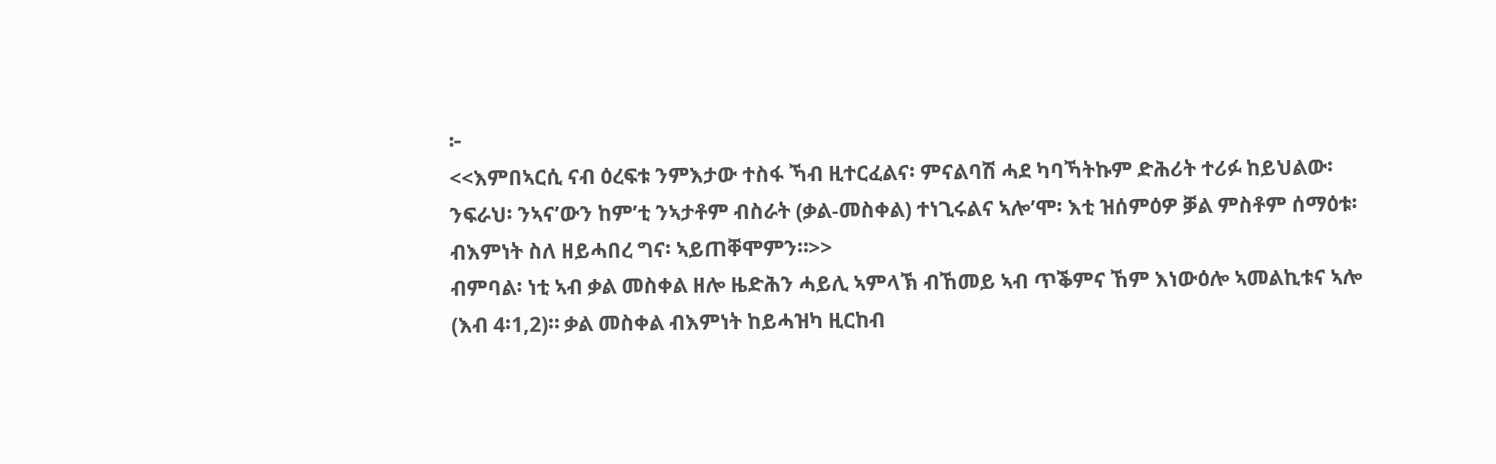፦
<<እምበኣርሲ ናብ ዕረፍቱ ንምእታው ተስፋ ኻብ ዚተርፈልና፡ ምናልባሽ ሓደ ካባኻትኩም ድሕሪት ተሪፉ ከይህልው፡ ንፍራህ፡ ንኣና’ውን ከም’ቲ ንኣታቶም ብስራት (ቃል-መስቀል) ተነጊሩልና ኣሎ’ሞ፡ እቲ ዝሰምዕዎ ቓል ምስቶም ሰማዕቱ፡ ብእምነት ስለ ዘይሓበረ ግና፡ ኣይጠቐሞምን።>>
ብምባል፡ ነቲ ኣብ ቃል መስቀል ዘሎ ዜድሕን ሓይሊ ኣምላኽ ብኸመይ ኣብ ጥቕምና ኸም እነውዕሎ ኣመልኪቱና ኣሎ (እብ 4፡1,2)። ቃል መስቀል ብእምነት ከይሓዝካ ዚርከብ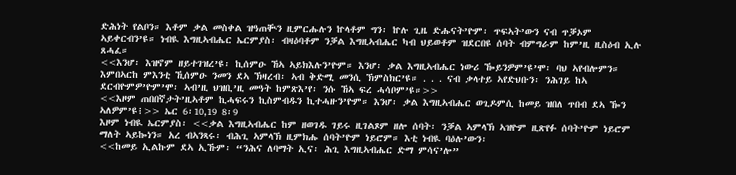ድሕነት የልቦን። እቶም ቃል መስቀል ዝዓጠቚን ዚምርሑሉን ኵላቶም ግን፡ ኵሉ ጊዜ ድሑናት’ዮም፡ ጥፍኣት’ውን ናብ ጥቓኦም ኣይቀርብን’ዩ። ነብዪ እግዚኣብሔር ኤርምያስ፡ ብዛዕባቶም ንቓል እግዚኣብሔር ካብ ህይወቶም ዝደርበዩ ሰባት ብምግራም ከም’ዚ ዚስዕብ ኢሉ ጸሓፈ።
<<እንሆ፡ እዝኖም ዘይተገዝረ’ዩ፡ ኪሰምዑ ኸኣ ኣይክእሉን’ዮም። እንሆ፡ ቃል እግዚኣብሔር ነውሪ ዀይንዎም’ዩ’ሞ፡ ባህ ኣየብሎምን። እምበኣርከ ምእንቲ ኺሰምዑ ንመን ደኣ ኽዛረብ፡ ኣብ ቅድሚ መንሲ ኽምስክር’ዩ። . . . ናብ ቃላተይ ኣየድህቡን፡ ንሕገይ ከኣ ደርብዮምዎ’ዮም’ሞ፡ ኣብ’ዚ ህዝቢ’ዚ መዓት ከምጽእ’የ፡ ንሱ ኸኣ ፍረ ሓሳቦም’ዩ።>>
<<እዞም ጠበበኛታት’ዚኣቶም ኪሓፍሩን ኪስምብዱን ኪተሓዙን’ዮም። እንሆ፡ ቃል እግዚኣብሔር ወጊዶምሲ ከመይ ዝበለ ጥበብ ደኣ ዀን ኣለዎም’ዩ፧>> ኤር 6፡10,19 8፡9
እዞም ነብዪ ኤርምያስ፡ <<ቃል እግዚኣብሔር ከም ዘወገዱ ገይሩ ዚገልጾም ዘሎ ሰባት፡ ንቓል ኣምላኽ ኣዝዮም ዚጽየፉ ሰባት’ዮም ነይሮም ማለት ኣይኰነን። አረ ብኣንጻሩ፡ ብሕጊ ኣምላኽ ዚምክሑ ሰባት’ዮም ነይሮም። እቲ ነብዪ ባዕሉ’ውን፡
<<ከመይ ኢልኩም ደኣ ኢኹም፡ “ንሕና ለባማት ኢና፡ ሕጊ እግዚኣብሔር ድማ ምሳና’ሎ”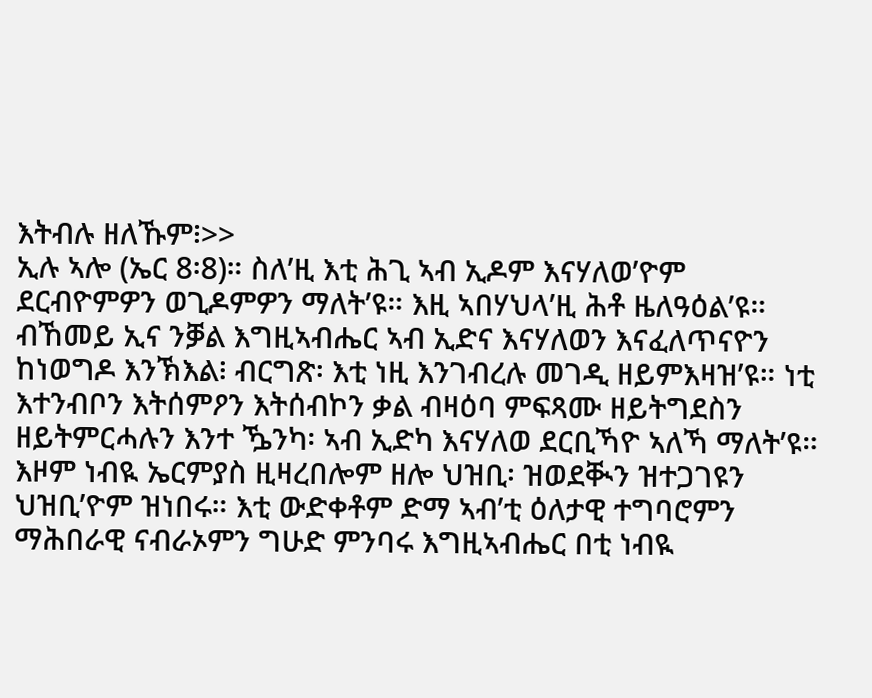እትብሉ ዘለኹም፧>>
ኢሉ ኣሎ (ኤር 8፡8)። ስለ’ዚ እቲ ሕጊ ኣብ ኢዶም እናሃለወ’ዮም ደርብዮምዎን ወጊዶምዎን ማለት’ዩ። እዚ ኣበሃህላ’ዚ ሕቶ ዜለዓዕል’ዩ።
ብኸመይ ኢና ንቓል እግዚኣብሔር ኣብ ኢድና እናሃለወን እናፈለጥናዮን ከነወግዶ እንኽእል፧ ብርግጽ፡ እቲ ነዚ እንገብረሉ መገዲ ዘይምእዛዝ’ዩ። ነቲ እተንብቦን እትሰምዖን እትሰብኮን ቃል ብዛዕባ ምፍጻሙ ዘይትግደስን ዘይትምርሓሉን እንተ ዄንካ፡ ኣብ ኢድካ እናሃለወ ደርቢኻዮ ኣለኻ ማለት’ዩ። እዞም ነብዪ ኤርምያስ ዚዛረበሎም ዘሎ ህዝቢ፡ ዝወደቚን ዝተጋገዩን ህዝቢ’ዮም ዝነበሩ። እቲ ውድቀቶም ድማ ኣብ’ቲ ዕለታዊ ተግባሮምን ማሕበራዊ ናብራኦምን ግሁድ ምንባሩ እግዚኣብሔር በቲ ነብዪ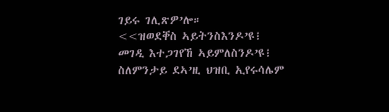ገይሩ ገሊጽዎ’ሎ።
<<ዝወደቐስ ኣይትንስእንዶ’ዩ፧ መገዲ እተጋገየኸ ኣይምለስንዶ’ዩ፧ ስለምንታይ ደኣ’ዚ ህዝቢ ኢየሩሳሌም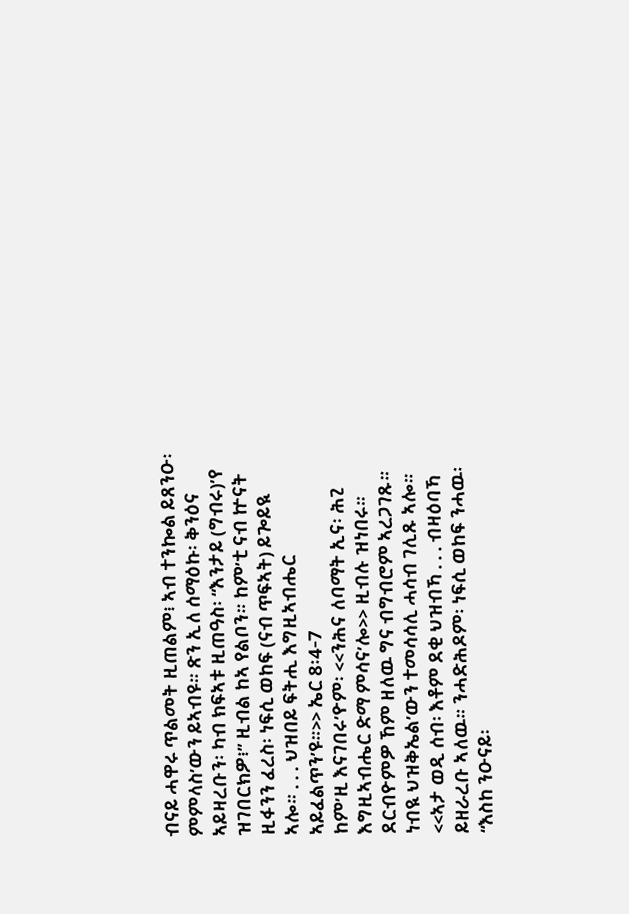ብናይ ሓዋሩ ጥልመት ዚጠልም፧ ኣብ ተንኰል ይጸንዑ፡ ምምላስ’ውን ይኣብዩ። ጽን ኢለ ሰማዕኩ፡ ቅንዕና ኣይዛረቡን፡ ካብ ክፍኣቱ ዚጠዓስ፡ “እንታይ (ግብሩ)’የ ዝገበርክዎ፧” ዚብል ከኣ የልቦን። ከም’ቲ ናብ ኵናት ዚፋንን ፈረስ፡ ነፍሲ ወከፍ (ናብ ጥፍኣት) ይጐይዪ ኣሎ። . . . ህዝበይ ፍትሒ እግዚኣብሔር ኣይፈልጥን’ዩ።>> ኤር 8፡4-7
ከም’ዚ እናገበሩ’ዮም፡ <<ንሕና ለባማት ኢና፡ ሕጊ እግዚኣብሔር ድማ ምሳና’ሎ>> ዚብሉ ዝነበሩ። ደርብዮምዎ ኸም ዘለዉ ግና ብግብሮም ኣረጋገጹ። ነብዪ ህዝቅኤል’ውን ተመሳሳሊ ሓሳብ ገሊጹ ኣሎ።
<<ኣታ ወዲ ሰብ፡ እቶም ደቂ ህዝብኻ . . . ብዛዕባኻ ይዘራረቡ ኣለዉ። ንሓድሕዶም፡ ነፍሲ ወከፍ ንሓዉ፡ “እስከ ንዑናይ፡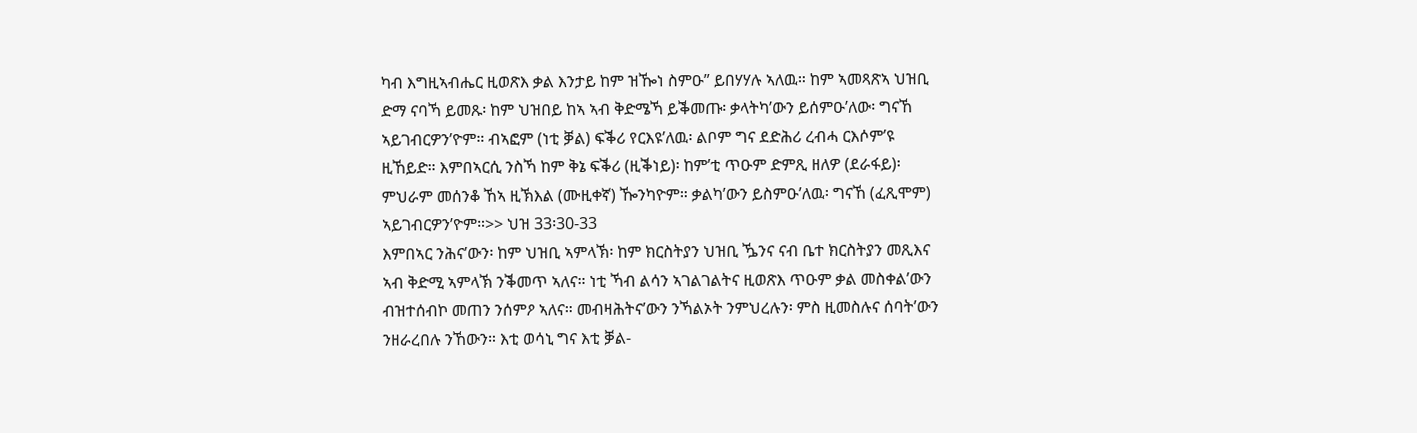ካብ እግዚኣብሔር ዚወጽእ ቃል እንታይ ከም ዝዀነ ስምዑ” ይበሃሃሉ ኣለዉ። ከም ኣመጻጽኣ ህዝቢ ድማ ናባኻ ይመጹ፡ ከም ህዝበይ ከኣ ኣብ ቅድሜኻ ይቕመጡ፡ ቃላትካ’ውን ይሰምዑ’ለው፡ ግናኸ ኣይገብርዎን’ዮም። ብኣፎም (ነቲ ቓል) ፍቕሪ የርእዩ’ለዉ፡ ልቦም ግና ደድሕሪ ረብሓ ርእሶም’ዩ ዚኸይድ። እምበኣርሲ ንስኻ ከም ቅኔ ፍቕሪ (ዚቕነይ)፡ ከም’ቲ ጥዑም ድምጺ ዘለዎ (ደራፋይ)፡ ምህራም መሰንቆ ኸኣ ዚኽእል (ሙዚቀኛ) ዀንካዮም። ቃልካ’ውን ይስምዑ’ለዉ፡ ግናኸ (ፈጺሞም) ኣይገብርዎን’ዮም።>> ህዝ 33፡30-33
እምበኣር ንሕና’ውን፡ ከም ህዝቢ ኣምላኽ፡ ከም ክርስትያን ህዝቢ ዄንና ናብ ቤተ ክርስትያን መጺእና ኣብ ቅድሚ ኣምላኽ ንቕመጥ ኣለና። ነቲ ኻብ ልሳን ኣገልገልትና ዚወጽእ ጥዑም ቃል መስቀል’ውን ብዝተሰብኮ መጠን ንሰምዖ ኣለና። መብዛሕትና’ውን ንኻልኦት ንምህረሉን፡ ምስ ዚመስሉና ሰባት’ውን ንዘራረበሉ ንኸውን። እቲ ወሳኒ ግና እቲ ቓል-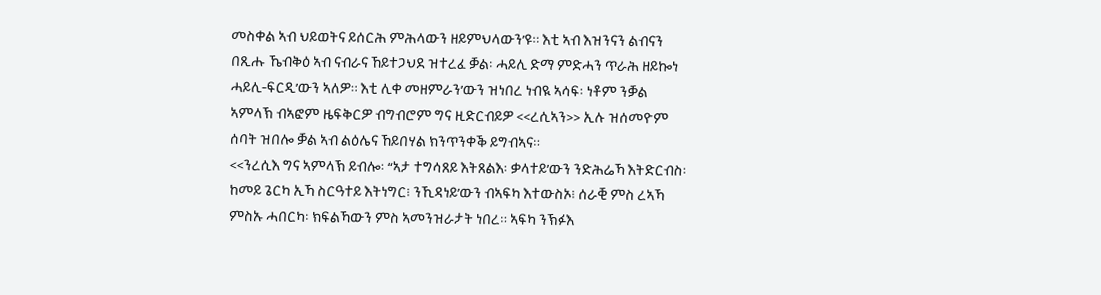መስቀል ኣብ ህይወትና ይሰርሕ ምሕላውን ዘይምህላውን’ዩ። እቲ ኣብ እዝንናን ልብናን በጺሑ ኼብቅዕ ኣብ ናብራና ኸይተጋህደ ዝተረፈ ቓል፡ ሓይሊ ድማ ምድሓን ጥራሕ ዘይኰነ ሓይሊ-ፍርዲ’ውን ኣለዎ። እቲ ሊቀ መዘምራን’ውን ዝነበረ ነብዪ ኣሳፍ፡ ነቶም ንቓል ኣምላኽ ብኣፎም ዜፍቅርዎ ብግብሮም ግና ዚድርብይዎ <<ረሲኣን>> ኢሉ ዝሰመዮም ሰባት ዝበሎ ቓል ኣብ ልዕሌና ኸይበሃል ክንጥንቀቕ ይግብኣና።
<<ንረሲእ ግና ኣምላኽ ይብሎ፡ “ኣታ ተግሳጸይ እትጸልእ፡ ቃላተይ’ውን ንድሕሬኻ እትድርብስ፡ ከመይ ጌርካ ኢኻ ስርዓተይ እትነግር፧ ንኺዳነይ’ውን ብኣፍካ እተውስኦ፧ ሰራቒ ምስ ረኣኻ ምስኡ ሓበርካ፡ ክፍልኻውን ምስ ኣመንዝራታት ነበረ። ኣፍካ ንኽፉእ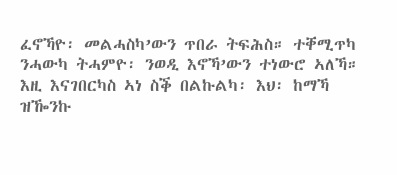ፈኖኻዮ፡ መልሓስካ’ውን ጥበራ ትፍሕስ። ተቐሚጥካ ንሓውካ ትሓምዮ፡ ንወዲ እኖኻ’ውን ተነውሮ ኣለኻ። እዚ እናገበርካስ ኣነ ስቕ በልኩልካ፡ እህ፡ ከማኻ ዝዀንኩ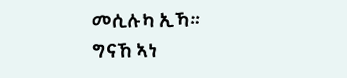መሲሉካ ኢኻ። ግናኸ ኣነ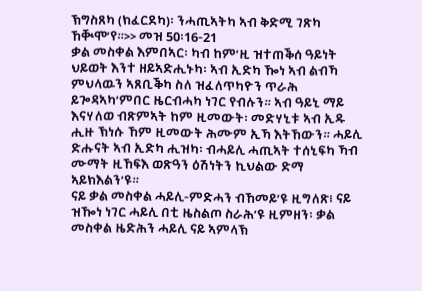ኽግስጸካ (ክፈርደካ)፡ ንሓጢኣትካ ኣብ ቅድሚ ገጽካ ኸቚሞ’የ።>> መዝ 50፡16-21
ቃል መስቀል እምበኣር፡ ካብ ከም’ዚ ዝተጠቕሰ ዓይነት ህይወት እንተ ዘይኣድሒኑካ፡ ኣብ ኢድካ ዀነ ኣብ ልብኻ ምህላዉን ኣጸቢቕካ ስለ ዝፈለጥካዮን ጥራሕ ይጐዳኣካ’ምበር ዜርብሓካ ነገር የብሉን። ኣብ ዓይኒ ማይ እናሃለወ ብጽምኣት ከም ዚመውት፡ መድሃኒቱ ኣብ ኢዱ ሒዙ ኽነሱ ኸም ዚመውት ሕሙም ኢኻ እትኸውን። ሓይሊ ድሑናት ኣብ ኢድካ ሒዝካ፡ ብሓይሊ ሓጢኣት ተሰኒፍካ ኻብ ሙማት ዚኸፍእ ወጽዓን ዕሽነትን ኪህልው ድማ ኣይክእልን’ዩ።
ናይ ቃል መስቀል ሓይሊ-ምድሓን ብኸመይ’ዩ ዚግለጽ፧ ናይ ዝዀነ ነገር ሓይሊ በቲ ዜስልጦ ስራሕ’ዩ ዚምዘን፡ ቃል መስቀል ዜድሕን ሓይሊ ናይ ኣምላኽ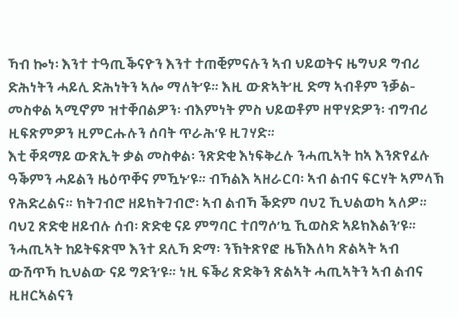ኻብ ኰነ፡ እንተ ተዓጢቕናዮን እንተ ተጠቒምናሉን ኣብ ህይወትና ዜግህዶ ግብሪ ድሕነትን ሓይሊ ድሕነትን ኣሎ ማለት’ዩ። እዚ ውጽኣት’ዚ ድማ ኣብቶም ንቓል- መስቀል ኣሚኖም ዝተቐበልዎን፡ ብእምነት ምስ ህይወቶም ዘዋሃድዎን፡ ብግብሪ ዚፍጽምዎን ዚምርሑሉን ሰባት ጥራሕ’ዩ ዚገሃድ።
እቲ ቐዳማይ ውጽኢት ቃል መስቀል፡ ንጽድቂ እነፍቅረሉ ንሓጢኣት ከኣ እንጽየፈሉ ዓቕምን ሓይልን ዜዕጥቐና ምዃኑ’ዩ። ብኻልእ ኣዘራርባ፡ ኣብ ልብና ፍርሃት ኣምላኽ የሕድረልና። ክትገብሮ ዘይክትገብሮ፡ ኣብ ልብኻ ቕድም ባህጊ ኺህልወካ ኣለዎ። ባህጊ ጽድቂ ዘይብሉ ሰብ፡ ጽድቂ ናይ ምግባር ተበግሶ’ኳ ኺወስድ ኣይክእልን’ዩ። ንሓጢኣት ከይትፍጽሞ እንተ ደሊኻ ድማ፡ ንኽትጽየፎ ዜኽእለካ ጽልኣት ኣብ ውሽጥኻ ኪህልው ናይ ግድን’ዩ። ነዚ ፍቕሪ ጽድቅን ጽልኣት ሓጢኣትን ኣብ ልብና ዚዘርኣልናን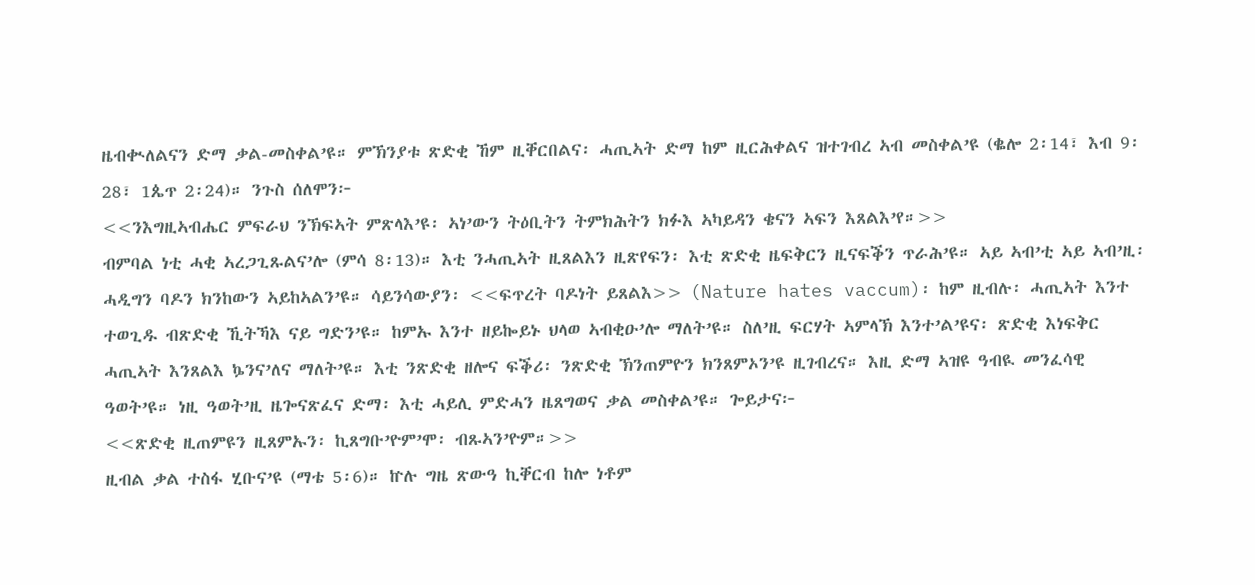ዜብቊለልናን ድማ ቃል-መስቀል’ዩ። ምኽንያቱ ጽድቂ ኸም ዚቐርበልና፡ ሓጢኣት ድማ ከም ዚርሕቀልና ዝተገብረ ኣብ መስቀል’ዩ (ቈሎ 2፡14፣ እብ 9፡28፣ 1ጴጥ 2፡24)። ንጉስ ሰለሞን፦
<<ንእግዚኣብሔር ምፍራህ ንኽፍኣት ምጽላእ’ዩ፡ ኣነ’ውን ትዕቢትን ትምክሕትን ክፉእ ኣካይዳን ቄናን ኣፍን እጸልእ’የ።>>
ብምባል ነቲ ሓቂ ኣረጋጊጹልና’ሎ (ምሳ 8፡13)። እቲ ንሓጢኣት ዚጸልእን ዚጽየፍን፡ እቲ ጽድቂ ዜፍቅርን ዚናፍቕን ጥራሕ’ዩ። ኣይ ኣብ’ቲ ኣይ ኣብ’ዚ፡ ሓዲግን ባዶን ክንከውን ኣይከኣልን’ዩ። ሳይንሳውያን፡ <<ፍጥረት ባዶነት ይጸልእ>> (Nature hates vaccum)፡ ከም ዚብሉ፡ ሓጢኣት እንተ ተወጊዱ ብጽድቂ ኺትኻእ ናይ ግድን’ዩ። ከምኡ እንተ ዘይኰይኑ ህላወ ኣብቂዑ’ሎ ማለት’ዩ። ስለ’ዚ ፍርሃት ኣምላኽ እንተ’ል’ዩና፡ ጽድቂ እነፍቅር ሓጢኣት እንጸልእ ኴንና’ለና ማለት’ዩ። እቲ ንጽድቂ ዘሎና ፍቕሪ፡ ንጽድቂ ኽንጠምዮን ክንጸምኦን’ዩ ዚገብረና። እዚ ድማ ኣዝዩ ዓብዪ መንፈሳዊ ዓወት’ዩ። ነዚ ዓወት’ዚ ዜጐናጽፈና ድማ፡ እቲ ሓይሊ ምድሓን ዜጸግወና ቃል መስቀል’ዩ። ጐይታና፦
<<ጽድቂ ዚጠምዩን ዚጸምኡን፡ ኪጸግቡ’ዮም’ሞ፡ ብጹኣን’ዮም።>>
ዚብል ቃል ተስፋ ሂቡና’ዩ (ማቴ 5፡6)። ኵሉ ግዜ ጽውዓ ኪቐርብ ከሎ ነቶም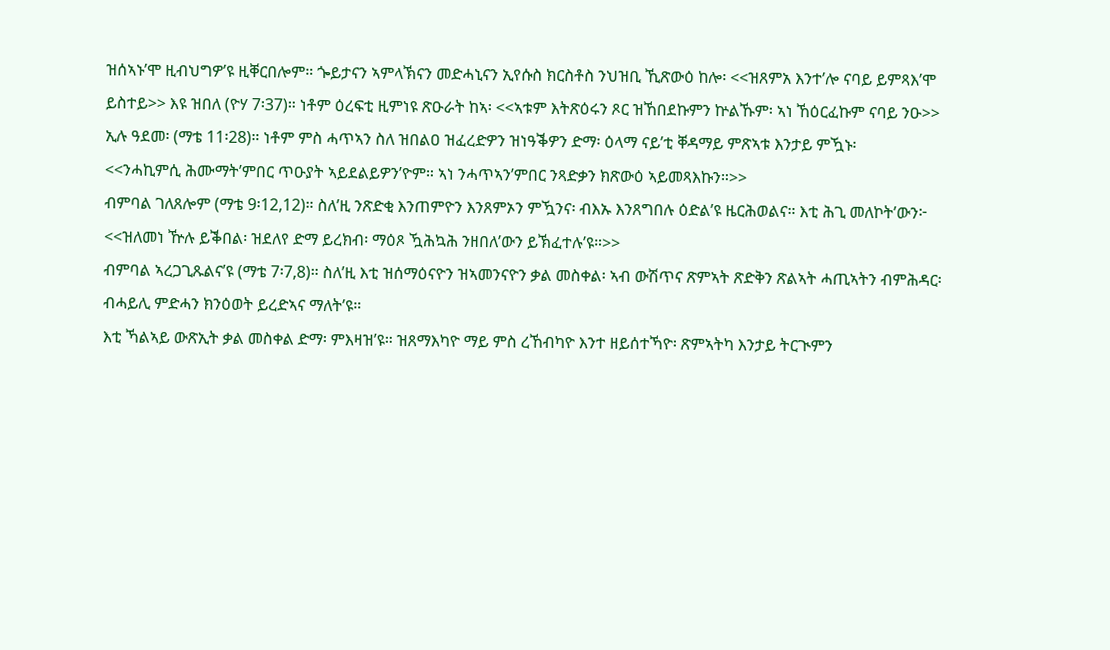ዝሰኣኑ’ሞ ዚብህግዎ’ዩ ዚቐርበሎም። ጐይታናን ኣምላኽናን መድሓኒናን ኢየሱስ ክርስቶስ ንህዝቢ ኺጽውዕ ከሎ፡ <<ዝጸምአ እንተ’ሎ ናባይ ይምጻእ’ሞ ይስተይ>> እዩ ዝበለ (ዮሃ 7፡37)። ነቶም ዕረፍቲ ዚምነዩ ጽዑራት ከኣ፡ <<ኣቱም እትጽዕሩን ጾር ዝኸበደኩምን ኵልኹም፡ ኣነ ኸዕርፈኩም ናባይ ንዑ>> ኢሉ ዓደመ፡ (ማቴ 11፡28)። ነቶም ምስ ሓጥኣን ስለ ዝበልዐ ዝፈረድዎን ዝነዓቕዎን ድማ፡ ዕላማ ናይ’ቲ ቐዳማይ ምጽኣቱ እንታይ ምዃኑ፡
<<ንሓኪምሲ ሕሙማት’ምበር ጥዑያት ኣይደልይዎን’ዮም። ኣነ ንሓጥኣን’ምበር ንጻድቃን ክጽውዕ ኣይመጻእኩን።>>
ብምባል ገለጸሎም (ማቴ 9፡12,12)። ስለ’ዚ ንጽድቂ እንጠምዮን እንጸምኦን ምዃንና፡ ብእኡ እንጸግበሉ ዕድል’ዩ ዜርሕወልና። እቲ ሕጊ መለኮት’ውን፦
<<ዝለመነ ዅሉ ይቕበል፡ ዝደለየ ድማ ይረክብ፡ ማዕጾ ዃሕኳሕ ንዘበለ’ውን ይኽፈተሉ’ዩ።>>
ብምባል ኣረጋጊጹልና’ዩ (ማቴ 7፡7,8)። ስለ’ዚ እቲ ዝሰማዕናዮን ዝኣመንናዮን ቃል መስቀል፡ ኣብ ውሽጥና ጽምኣት ጽድቅን ጽልኣት ሓጢኣትን ብምሕዳር፡ ብሓይሊ ምድሓን ክንዕወት ይረድኣና ማለት’ዩ።
እቲ ኻልኣይ ውጽኢት ቃል መስቀል ድማ፡ ምእዛዝ’ዩ። ዝጸማእካዮ ማይ ምስ ረኸብካዮ እንተ ዘይሰተኻዮ፡ ጽምኣትካ እንታይ ትርጒምን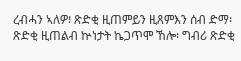ረብሓን ኣለዎ፧ ጽድቂ ዚጠምይን ዚጸምእን ሰብ ድማ፡ ጽድቂ ዚጠልብ ኵነታት ኬጋጥሞ ኸሎ፡ ግብሪ ጽድቂ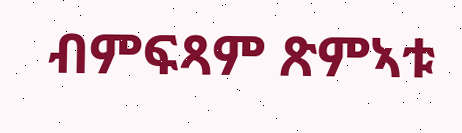ብምፍጻም ጽምኣቱ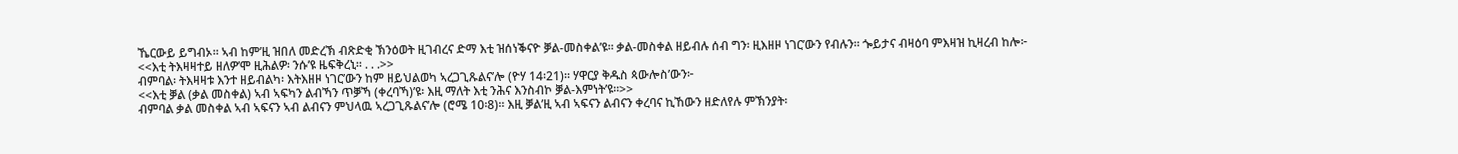ኼርውይ ይግብኦ። ኣብ ከም’ዚ ዝበለ መድረኽ ብጽድቂ ኽንዕወት ዚገብረና ድማ እቲ ዝሰነቕናዮ ቓል-መስቀል’ዩ። ቃል-መስቀል ዘይብሉ ሰብ ግን፡ ዚእዘዞ ነገር’ውን የብሉን። ጐይታና ብዛዕባ ምእዛዝ ኪዛረብ ከሎ፦
<<እቲ ትእዛዛተይ ዘለዎ’ሞ ዚሕልዎ፡ ንሱ’ዩ ዜፍቅረኒ። . . .>>
ብምባል፡ ትእዛዛቱ እንተ ዘይብልካ፡ እትእዘዞ ነገር’ውን ከም ዘይህልወካ ኣረጋጊጹልና’ሎ (ዮሃ 14፡21)። ሃዋርያ ቅዱስ ጳውሎስ’ውን፦
<<እቲ ቓል (ቃል መስቀል) ኣብ ኣፍካን ልብኻን ጥቓኻ (ቀረባኻ)’ዩ፡ እዚ ማለት እቲ ንሕና እንስብኮ ቓል-እምነት’ዩ።>>
ብምባል ቃል መስቀል ኣብ ኣፍናን ኣብ ልብናን ምህላዉ ኣረጋጊጹልና’ሎ (ሮሜ 10፡8)። እዚ ቓል’ዚ ኣብ ኣፍናን ልብናን ቀረባና ኪኸውን ዘድለየሉ ምኽንያት፡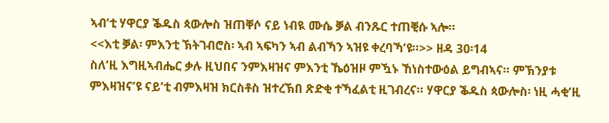ኣብ’ቲ ሃዋርያ ቕዱስ ጳውሎስ ዝጠቐሶ ናይ ነብዪ ሙሴ ቓል ብንጹር ተጠቒሱ ኣሎ።
<<እቲ ቓል፡ ምእንቲ ኽትገብሮስ፡ ኣብ ኣፍካን ኣብ ልብኻን ኣዝዩ ቀረባኻ’ዩ።>> ዘዳ 30፡14
ስለ’ዚ እግዚኣብሔር ቃሉ ዚህበና ንምእዛዝና ምእንቲ ኼዕዝዞ ምዃኑ ኸነስተውዕል ይግብኣና። ምኽንያቱ ምእዛዝና’ዩ ናይ’ቲ ብምእዛዝ ክርስቶስ ዝተረኽበ ጽድቂ ተኻፈልቲ ዚገብረና። ሃዋርያ ቕዱስ ጳውሎስ፡ ነዚ ሓቂ’ዚ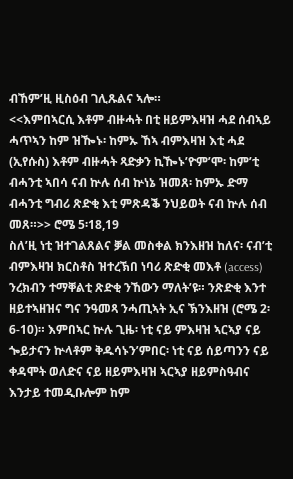ብኸም’ዚ ዚስዕብ ገሊጹልና ኣሎ።
<<እምበኣርሲ እቶም ብዙሓት በቲ ዘይምእዛዝ ሓደ ሰብኣይ ሓጥኣን ከም ዝዀኑ፡ ከምኡ ኸኣ ብምእዛዝ እቲ ሓደ (ኢየሱስ) እቶም ብዙሓት ጻድቃን ኪዀኑ’ዮም’ሞ፡ ከም’ቲ ብሓንቲ ኣበሳ ናብ ኵሉ ሰብ ኵነኔ ዝመጸ፡ ከምኡ ድማ ብሓንቲ ግብሪ ጽድቂ እቲ ምጽዳቕ ንህይወት ናብ ኵሉ ሰብ መጸ።>> ሮሜ 5፡18,19
ስለ’ዚ ነቲ ዝተገልጸልና ቓል መስቀል ክንእዘዝ ከለና፡ ናብ’ቲ ብምእዛዝ ክርስቶስ ዝተረኽበ ነባሪ ጽድቂ መእቶ (access) ንረክብን ተማቐልቲ ጽድቂ ንኸውን ማለት’ዩ። ንጽድቂ እንተ ዘይተኣዘዝና ግና ንዓመጻ ንሓጢኣት ኢና ኽንእዘዝ (ሮሜ 2፡6-10)። እምበኣር ኵሉ ጊዜ፡ ነቲ ናይ ምእዛዝ ኣርኣያ ናይ ጐይታናን ኵላቶም ቅዱሳኑን’ምበር፡ ነቲ ናይ ሰይጣንን ናይ ቀዳሞት ወለድና ናይ ዘይምእዛዝ ኣርኣያ ዘይምስዓብና እንታይ ተመዲቡሎም ከም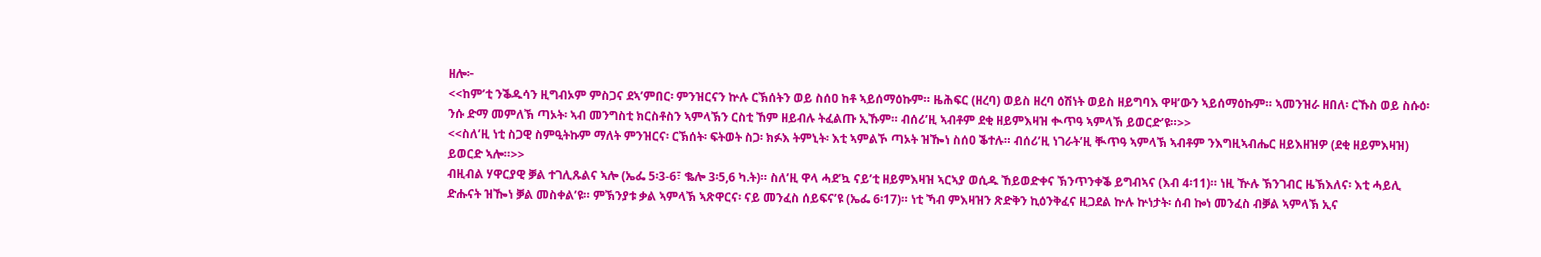ዘሎ፦
<<ከም’ቲ ንቕዱሳን ዚግብኦም ምስጋና ደኣ’ምበር፡ ምንዝርናን ኵሉ ርኽሰትን ወይ ስሰዐ ከቶ ኣይሰማዕኩም። ዜሕፍር (ዘረባ) ወይስ ዘረባ ዕሽነት ወይስ ዘይግባእ ዋዛ’ውን ኣይሰማዕኩም። ኣመንዝራ ዘበለ፡ ርኹስ ወይ ስሱዕ፡ ንሱ ድማ መምለኽ ጣኦት፡ ኣብ መንግስቲ ክርስቶስን ኣምላኽን ርስቲ ኸም ዘይብሉ ትፈልጡ ኢኹም። ብሰሪ’ዚ ኣብቶም ደቂ ዘይምእዛዝ ቊጥዓ ኣምላኽ ይወርድ’ዩ።>>
<<ስለ’ዚ ነቲ ስጋዊ ስምዒትኩም ማለት ምንዝርና፡ ርኽሰት፡ ፍትወት ስጋ፡ ክፉእ ትምኒት፡ እቲ ኣምልኾ ጣኦት ዝዀነ ስሰዐ ቕተሉ። ብሰሪ’ዚ ነገራት’ዚ ቚጥዓ ኣምላኽ ኣብቶም ንእግዚኣብሔር ዘይእዘዝዎ (ደቂ ዘይምእዛዝ) ይወርድ ኣሎ።>>
ብዚብል ሃዋርያዊ ቓል ተገሊጹልና ኣሎ (ኤፌ 5፡3-6፣ ቈሎ 3፡5,6 ካ.ት)። ስለ’ዚ ዋላ ሓደ’ኳ ናይ’ቲ ዘይምእዛዝ ኣርኣያ ወሲዱ ኸይወድቀና ኽንጥንቀቕ ይግብኣና (እብ 4፡11)። ነዚ ዅሉ ኽንገብር ዜኽእለና፡ እቲ ሓይሊ ድሑናት ዝዀነ ቓል መስቀል’ዩ። ምኽንያቱ ቃል ኣምላኽ ኣጽዋርና፡ ናይ መንፈስ ሰይፍና’ዩ (ኤፌ 6፡17)። ነቲ ኻብ ምእዛዝን ጽድቅን ኪዕንቅፈና ዚጋደል ኵሉ ኵነታት፡ ሰብ ኰነ መንፈስ ብቓል ኣምላኽ ኢና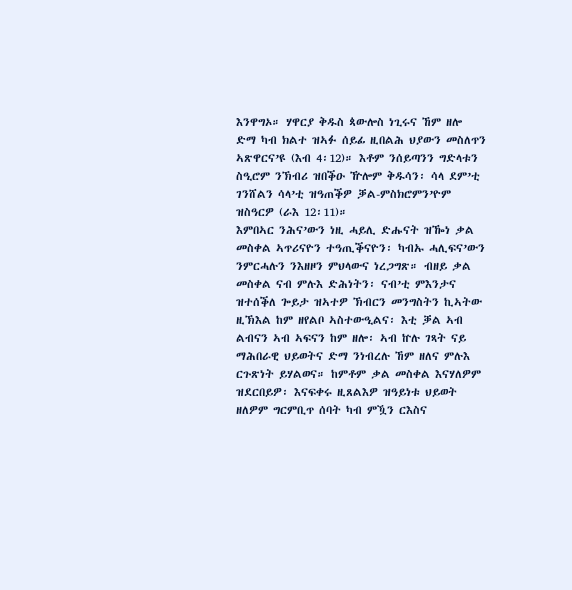እንዋግኦ። ሃዋርያ ቅዱስ ጳውሎስ ነጊሩና ኸም ዘሎ ድማ ካብ ክልተ ዝኣፉ ሰይፊ ዚበልሕ ህያውን መስለጥን ኣጽዋርና’ዩ (እብ 4፡12)። እቶም ንሰይጣንን ግድላቱን ስዒሮም ንኽብሪ ዝበቕዑ ዅሎም ቅዱሳን፡ ሳላ ደም’ቲ ገንሸልን ሳላ’ቲ ዝዓጠቕዎ ቓል-ምስክሮምን’ዮም ዝስዓርዎ (ራእ 12፡11)።
እምበኣር ንሕና’ውን ነዚ ሓይሊ ድሑናት ዝዀነ ቃል መስቀል ኣጥሪናዮን ተዓጢቕናዮን፡ ካብኡ ሓሊፍና’ውን ንምርሓሉን ንእዘዞን ምህላውና ነረጋግጽ። ብዘይ ቃል መስቀል ናብ ምሉእ ድሕነትን፡ ናብ’ቲ ምእንታና ዝተሰቕለ ጐይታ ዝኣተዎ ኽብርን መንግስትን ኪኣትው ዚኽእል ከም ዘየልቦ ኣስተውዒልና፡ እቲ ቓል ኣብ ልብናን ኣብ ኣፍናን ከም ዘሎ፡ ኣብ ኵሉ ገጻት ናይ ማሕበራዊ ህይወትና ድማ ንነብረሉ ኸም ዘለና ምሉእ ርጉጽነት ይሃልወና። ከምቶም ቃል መስቀል እናሃለዎም ዝደርበይዎ፡ እናፍቀሩ ዚጸልእዎ ዝዓይነቱ ህይወት ዘለዎም ግርምቢጥ ሰባት ካብ ምዃን ርእስና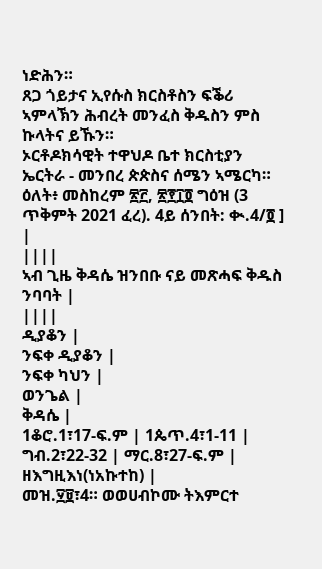ነድሕን።
ጸጋ ጎይታና ኢየሱስ ክርስቶስን ፍቕሪ ኣምላኽን ሕብረት መንፈስ ቅዱስን ምስ ኩላትና ይኹን።
ኦርቶዶክሳዊት ተዋህዶ ቤተ ክርስቲያን ኤርትራ - መንበረ ጵጵስና ሰሜን ኣሜርካ።
ዕለት፥ መስከረም ፳፫, ፳፻፲፬ ግዕዝ (3 ጥቅምት 2021 ፈረ). 4ይ ሰንበት: ቊ.4/፬ ] |
||||
ኣብ ጊዜ ቅዳሴ ዝንበቡ ናይ መጽሓፍ ቅዱስ ንባባት |
||||
ዲያቆን |
ንፍቀ ዲያቆን |
ንፍቀ ካህን |
ወንጌል |
ቅዳሴ |
1ቆሮ.1፣17-ፍ.ም | 1ጴጥ.4፣1-11 | ግብ.2፣22-32 | ማር.8፣27-ፍ.ም | ዘእግዚእነ(ነአኩተከ) |
መዝ.፶፱፣4። ወወሀብኮሙ ትእምርተ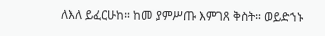ለእለ ይፈርሁከ። ከመ ያምሥጡ እምገጸ ቅስት። ወይድኀኑ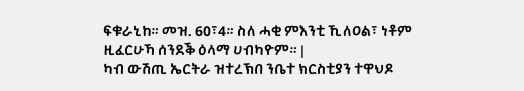ፍቁራኒከ። መዝ. 60፣4። ስለ ሓቂ ምእንቲ ኺለዐል፣ ነቶም ዚፈርሁኻ ሰንደቕ ዕላማ ሀብካዮም። |
ካብ ውሽጢ ኤርትራ ዝተረኽበ ንቤተ ክርስቲያን ተዋህዶ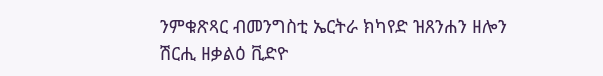ንምቁጽጻር ብመንግስቲ ኤርትራ ክካየድ ዝጸንሐን ዘሎን ሽርሒ ዘቃልዕ ቪድዮ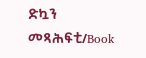ድኳን መጻሕፍቲ/Book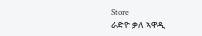Store
ራድዮ ቃለ ኣዋዲ